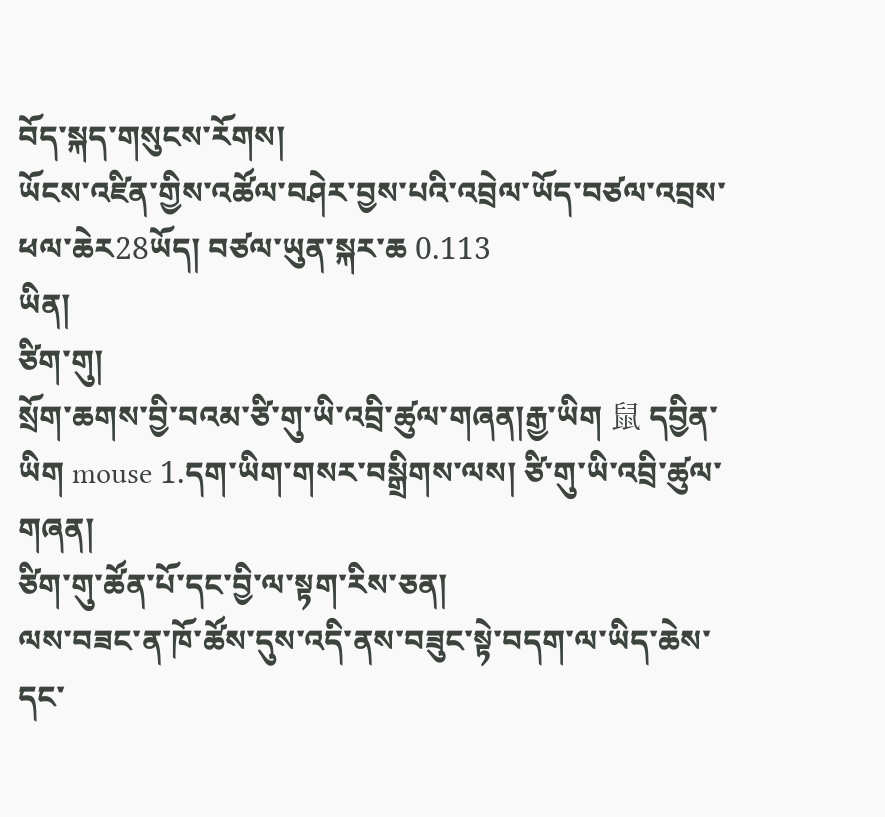བོད་སྐད་གསུངས་རོགས།
ཡོངས་འཛིན་གྱིས་འཚོལ་བཤེར་བྱས་པའི་འབྲེལ་ཡོད་བཙལ་འབྲས་ཕལ་ཆེར28ཡོད། བཙལ་ཡུན་སྐར་ཆ 0.113
ཡིན།
ཙིག་གུ།
སྲོག་ཆགས་བྱི་བའམ་ཙི་གུ་ཡི་འབྲི་ཚུལ་གཞན།རྒྱ་ཡིག 鼠 དབྱིན་ཡིག mouse 1.དག་ཡིག་གསར་བསྒྲིགས་ལས། ཙི་གུ་ཡི་འབྲི་ཚུལ་གཞན།
ཙིག་གུ་ཚོན་པོ་དང་བྱི་ལ་སྟག་རིས་ཅན།
ལས་བཟང་ན་ཁོ་ཚོས་དུས་འདི་ནས་བཟུང་སྟེ་བདག་ལ་ཡིད་ཆེས་དང་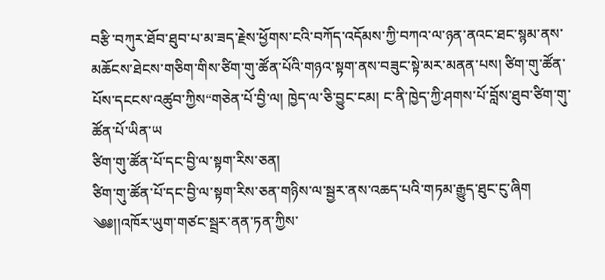བརྩི་བཀུར་ཐོབ་ཐུབ་པ་མ་ཟད་རྗེས་ཕྱོགས་ངའི་བཀོད་འདོམས་ཀྱི་བཀའ་ལ་ཉན་ནའང་ཐང་སྙམ་ནས་མཆོངས་ཐེངས་གཅིག་གིས་ཙིག་གུ་ཚོན་པོའི་གཉའ་སྟག་ནས་བཟུང་སྟེ་མར་མནན་པས། ཙིག་གུ་ཚོན་པོས་དངངས་འཚུབ་ཀྱིས“གཅེན་པོ་བྱི་ལ། ཁྱེད་ལ་ཅི་བྱུང་ངམ། ང་ནི་ཁྱེད་ཀྱི་ཤགས་པོ་བློས་ཐུབ་ཙིག་གུ་ཚོན་པོ་ཡིན་ཡ
ཙིག་གུ་ཚོན་པོ་དང་བྱི་ལ་སྟག་རིས་ཅན།
ཙིག་གུ་ཚོན་པོ་དང་བྱི་ལ་སྟག་རིས་ཅན་གཉིས་ལ་སྦྱར་ནས་འཆད་པའི་གཏམ་རྒྱུད་ཐུང་ངུ་ཞིག
༄༅།།འཁོར་ཡུག་གཙང་སྦྲར་ནན་ཏན་ཀྱིས་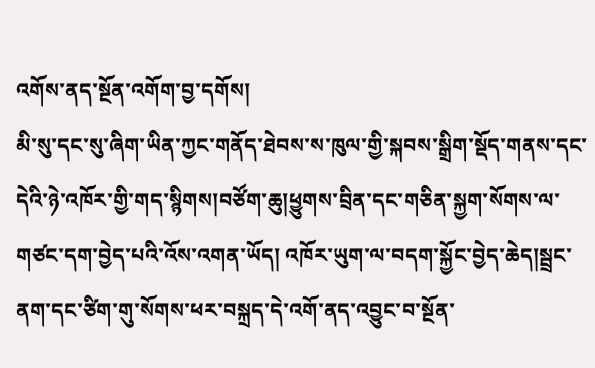འགོས་ནད་སྔོན་འགོག་བྱ་དགོས།
མི་སུ་དང་སུ་ཞིག་ཡིན་ཀྱང་གནོད་ཐེབས་ས་ཁུལ་གྱི་སྐབས་སྒྲིག་སྡོད་གནས་དང་དེའི་ཉེ་འཁོར་གྱི་གད་སྙིགས།བཙོག་ཆུ།ཕྱུགས་བྲིན་དང་གཅིན་སྐྱག་སོགས་ལ་གཙང་དག་བྱེད་པའི་འོས་འགན་ཡོད། འཁོར་ཡུག་ལ་བདག་སྐྱོང་བྱེད་ཆེད།སྦྲང་ནག་དང་ཙིག་གུ་སོགས་ཕར་བསྐྲད་དེ་འགོ་ནད་འབྱུང་བ་སྔོན་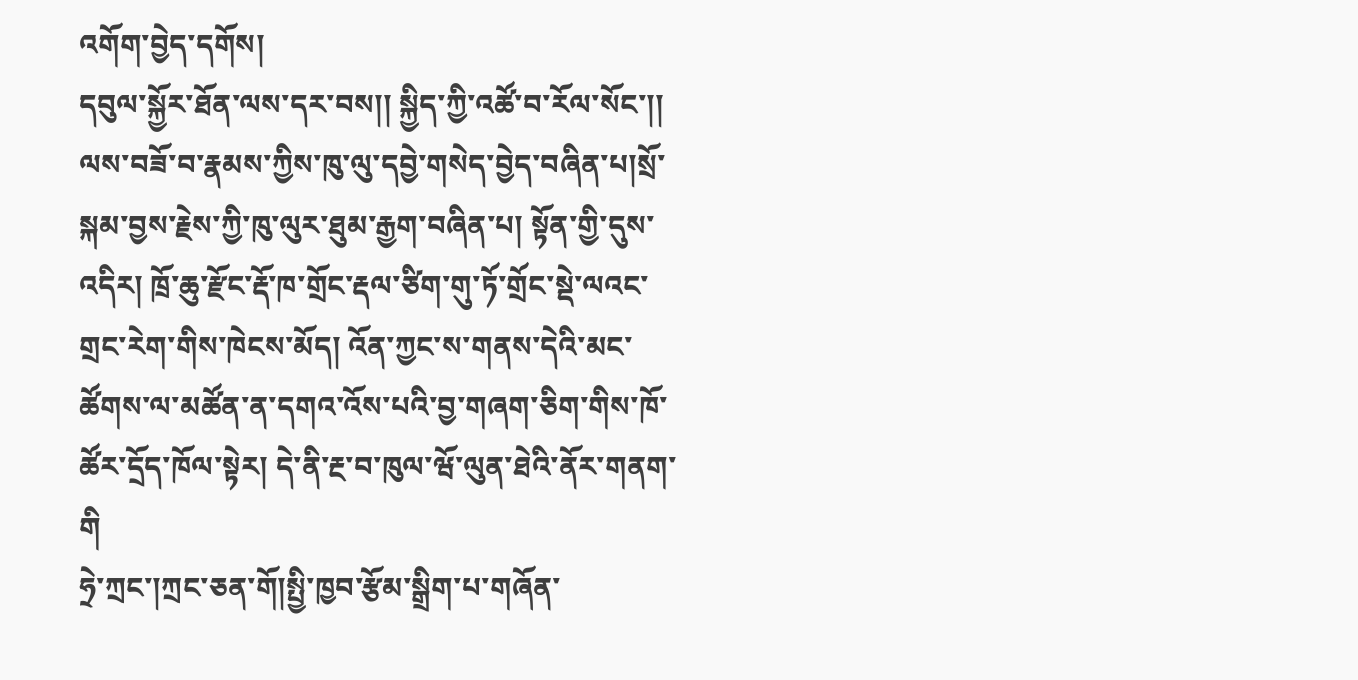འགོག་བྱེད་དགོས།
དབུལ་སྐྱོར་ཐོན་ལས་དར་བས།། སྐྱིད་ཀྱི་འཚོ་བ་རོལ་སོང་།།
ལས་བཟོ་བ་རྣམས་ཀྱིས་ཁུ་ལུ་དབྱེ་གསེད་བྱེད་བཞིན་པ།སྲོ་སྐམ་བྱས་རྗེས་ཀྱི་ཁུ་ལུར་ཐུམ་རྒྱག་བཞིན་པ། སྟོན་གྱི་དུས་འདིར། ཁྲོ་ཆུ་རྫོང་རྡོ་ཁ་གྲོང་རྡལ་ཙིག་གུ་ཏོ་གྲོང་སྡེ་ལའང་གྲང་རེག་གིས་ཁེངས་མོད། འོན་ཀྱང་ས་གནས་དེའི་མང་ཚོགས་ལ་མཚོན་ན་དགའ་འོས་པའི་བྱ་གཞག་ཅིག་གིས་ཁོ་ཚོར་དྲོད་ཁོལ་སྟེར། དེ་ནི་རྔ་བ་ཁུལ་ཝོ་ལུན་ཐེའི་ནོར་གནག་གི
ཧྲེ་ཀྲང་།ཀྲང་ཅན་གོ།སྤྱི་ཁྱབ་རྩོམ་སྒྲིག་པ་གཞོན་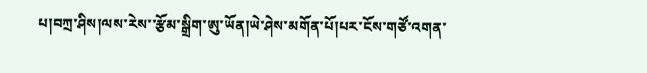པ།བཀྲ་ཤིས།ལས་རེས་་རྩོམ་སྒྲིག་ཨུ་ཡོན།ཡེ་ཤེས་མགོན་པོ།པར་ངོས་གཙོ་འགན་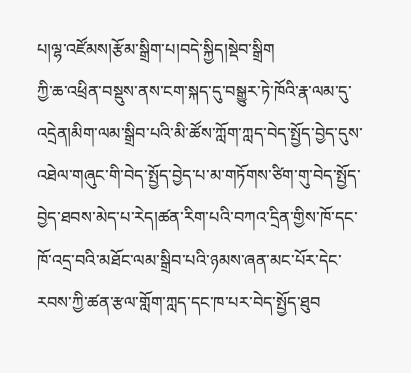པ།ལྷ་འཛོམས།རྩོམ་སྒྲིག་པ།བདེ་སྐྱིད།སྡེབ་སྒྲིག
ཀྱི་ཆ་འཕྲིན་བསྡུས་ནས་ངག་སྐད་དུ་བསྒྱུར་ཏེ་ཁོའི་རྣ་ལམ་དུ་འདྲེན།མིག་ལམ་སྒྲིབ་པའི་མི་ཚོས་ཀློག་ཀླད་བེད་སྤྱོད་བྱེད་དུས་འཐེལ་གཞུང་གི་བེད་སྤྱོད་བྱེད་པ་མ་གཏོགས་ཙིག་གུ་བེད་སྤྱོད་བྱེད་ཐབས་མེད་པ་རེད།ཚན་རིག་པའི་བཀའ་དྲིན་གྱིས་ཁོ་དང་ཁོ་འདྲ་བའི་མཐོང་ལམ་སྒྲིབ་པའི་ཉམས་ཞན་མང་པོར་དེང་རབས་ཀྱི་ཚན་རྩལ་གློག་ཀླད་དང་ཁ་པར་བེད་སྤྱོད་ཐུབ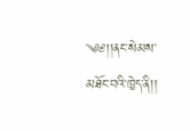༄༅།།ནང་སེམས་མཐོང་བའི་ཁྱེད་ནི།།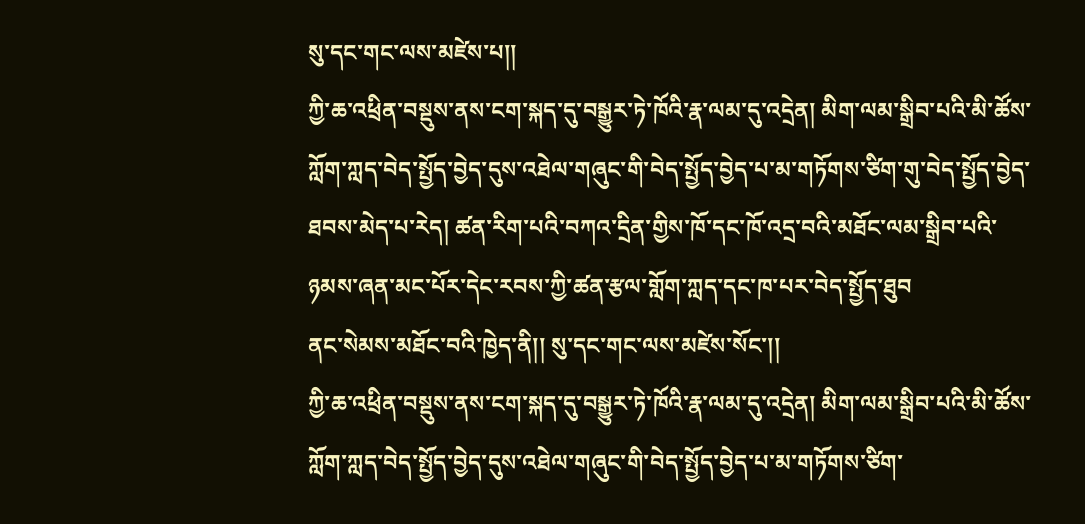སུ་དང་གང་ལས་མཛེས་པ།།
ཀྱི་ཆ་འཕྲིན་བསྡུས་ནས་ངག་སྐད་དུ་བསྒྱུར་ཏེ་ཁོའི་རྣ་ལམ་དུ་འདྲེན། མིག་ལམ་སྒྲིབ་པའི་མི་ཚོས་ཀློག་ཀླད་བེད་སྤྱོད་བྱེད་དུས་འཐེལ་གཞུང་གི་བེད་སྤྱོད་བྱེད་པ་མ་གཏོགས་ཙིག་གུ་བེད་སྤྱོད་བྱེད་ཐབས་མེད་པ་རེད། ཚན་རིག་པའི་བཀའ་དྲིན་གྱིས་ཁོ་དང་ཁོ་འདྲ་བའི་མཐོང་ལམ་སྒྲིབ་པའི་ཉམས་ཞན་མང་པོར་དེང་རབས་ཀྱི་ཚན་རྩལ་གློག་ཀླད་དང་ཁ་པར་བེད་སྤྱོད་ཐུབ
ནང་སེམས་མཐོང་བའི་ཁྱེད་ནི།། སུ་དང་གང་ལས་མཛེས་སོང་།།
ཀྱི་ཆ་འཕྲིན་བསྡུས་ནས་ངག་སྐད་དུ་བསྒྱུར་ཏེ་ཁོའི་རྣ་ལམ་དུ་འདྲེན། མིག་ལམ་སྒྲིབ་པའི་མི་ཚོས་ཀློག་ཀླད་བེད་སྤྱོད་བྱེད་དུས་འཐེལ་གཞུང་གི་བེད་སྤྱོད་བྱེད་པ་མ་གཏོགས་ཙིག་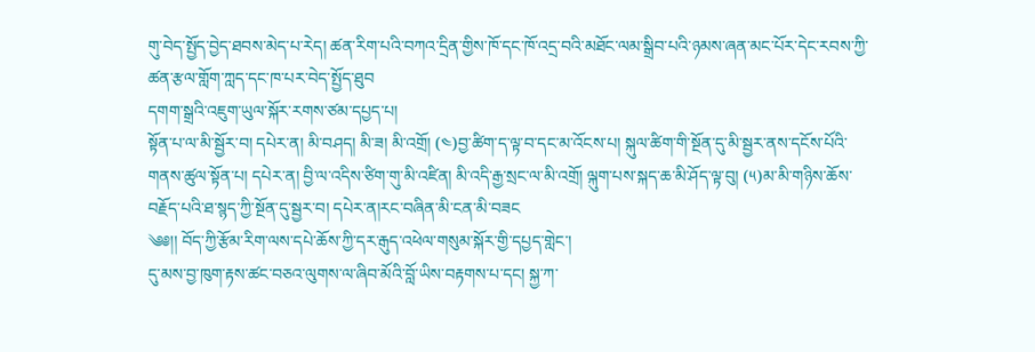གུ་བེད་སྤྱོད་བྱེད་ཐབས་མེད་པ་རེད། ཚན་རིག་པའི་བཀའ་དྲིན་གྱིས་ཁོ་དང་ཁོ་འདྲ་བའི་མཐོང་ལམ་སྒྲིབ་པའི་ཉམས་ཞན་མང་པོར་དེང་རབས་ཀྱི་ཚན་རྩལ་གློག་ཀླད་དང་ཁ་པར་བེད་སྤྱོད་ཐུབ
དགག་སྒྲའི་འཇུག་ཡུལ་སྐོར་རགས་ཙམ་དཔྱད་པ།
སྟོན་པ་ལ་མི་སྦྱོར་བ། དཔེར་ན། མི་བཤད། མི་ཟ། མི་འགྲོ། (༤)བྱ་ཚིག་ད་ལྟ་བ་དང་མ་འོངས་པ། སྐུལ་ཚིག་གི་སྔོན་དུ་མི་སྦྱར་ནས་དངོས་པོའི་གནས་ཚུལ་སྟོན་པ། དཔེར་ན། བྱི་ལ་འདིས་ཙིག་གུ་མི་འཛིན། མི་འདི་རྒྱ་སྲང་ལ་མི་འགྲོ། ལྐུག་པས་སྐད་ཆ་མི་ཤོད་ལྟ་བུ། (༥)མ་མི་གཉིས་ཆོས་བརྗོད་པའི་ཐ་སྙད་ཀྱི་སྔོན་དུ་སྦྱར་བ། དཔེར་ན།རང་བཞིན་མི་ངན་མི་བཟང
༄༅།། བོད་ཀྱི་རྩོམ་རིག་ལས་དཔེ་ཆོས་ཀྱི་དར་རྒུད་འཕེལ་གསུམ་སྐོར་གྱི་དཔྱད་གླེང་།
དུ་མས་བྱ་ཁུག་རྟས་ཚང་བཅའ་ལུགས་ལ་ཞིབ་མོའི་བློ་ཡིས་བརྟགས་པ་དང། སྐྱ་ཀ་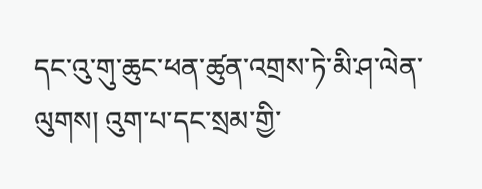དང་འུ་གུ་ཆུང་ཕན་ཚུན་འགྲས་ཏེ་མི་ཤ་ལེན་ལུགས། འུག་པ་དང་སྲམ་གྱི་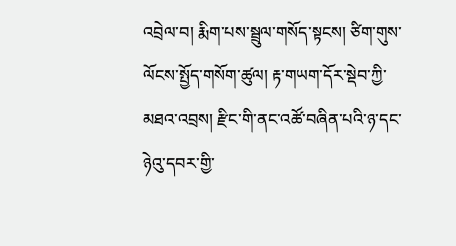འབྲེལ་བ། རྨིག་པས་སྦྲུལ་གསོད་སྟངས། ཙིག་གུས་ལོངས་སྤྱོད་གསོག་ཚུལ། རྟ་གཡག་དོར་སྡེབ་ཀྱི་མཐའ་འབྲས། རྫིང་གི་ནང་འཚོ་བཞིན་པའི་ཉ་དང་ཉེའུ་དབར་གྱི་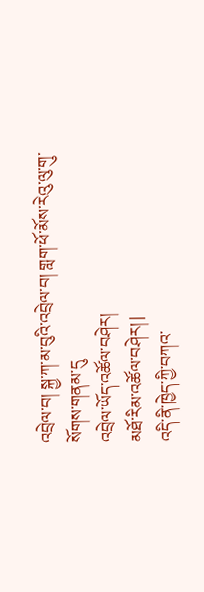འབྲེལ་བ། སྐྱ་ཀ་མ་བུའི་འབྲེལ་བ། གླག་ཕོ་མོས་རེའུ་ལུ་གུ་སོགས་གནམ་དུ
འབྲེལ་ཡོད་འཚོལ་བཤེར།
མཐོ་རིམ་འཚོལ་བཤེར། |
འདི་ནི་ཁྱེད་ཀྱི་བཀའ་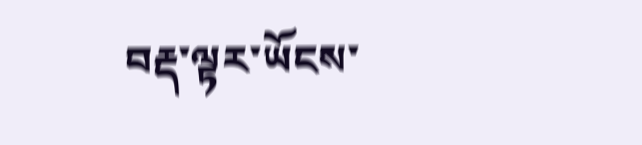བརྡ་ལྟར་ཡོངས་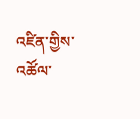འཛིན་གྱིས་འཚོལ་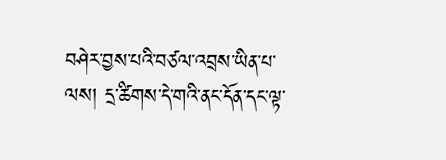བཤེར་བྱས་པའི་བཙལ་འབྲས་ཡིན་པ་ལས། དྲ་ཚིགས་དེ་གའི་ནང་དོན་དང་ལྟ་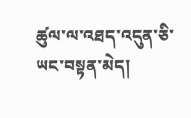ཚུལ་ལ་འཐད་འདུན་ཅི་ཡང་བསྟན་མེད།